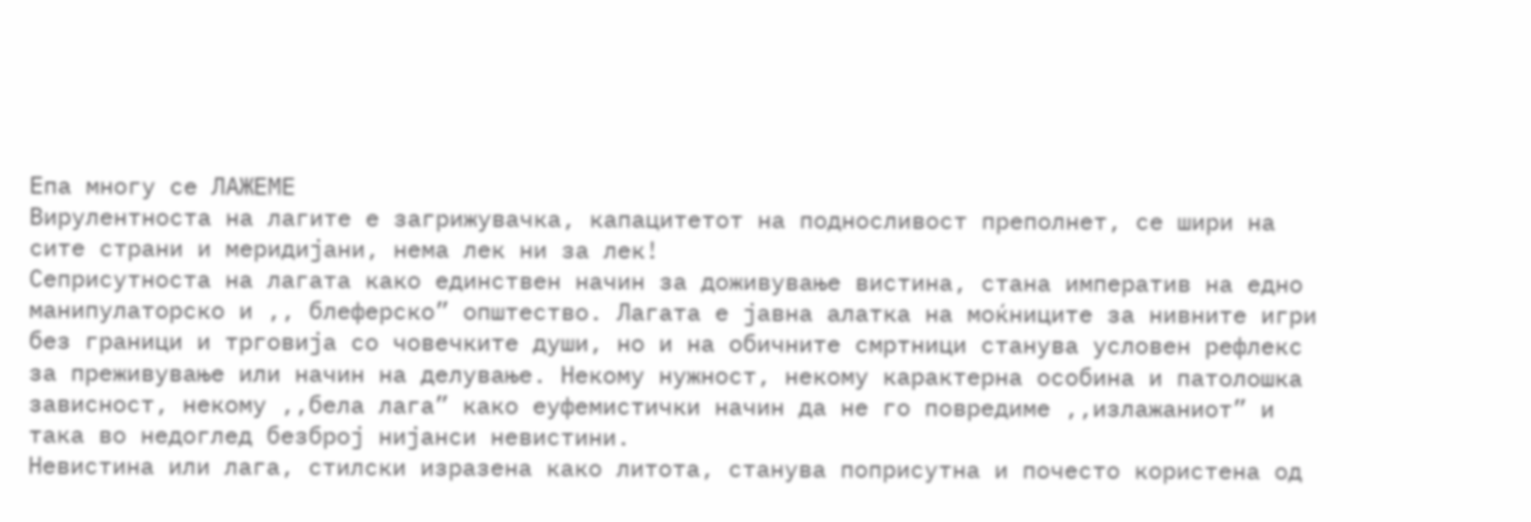Епа многу се ЛАЖЕМЕ
Вирулентноста на лагите е загрижувачка, капацитетот на подносливост преполнет, се шири на сите страни и меридијани, нема лек ни за лек!
Сеприсутноста на лагата како единствен начин за доживување вистина, стана императив на едно манипулаторско и ,, блеферско” општество. Лагата е јавна алатка на моќниците за нивните игри без граници и трговија со човечките души, но и на обичните смртници станува условен рефлекс за преживување или начин на делување. Некому нужност, некому карактерна особина и патолошка зависност, некому ,,бела лага” како еуфемистички начин да не го повредиме ,,излажаниот” и така во недоглед безброј нијанси невистини.
Невистина или лага, стилски изразена како литота, станува поприсутна и почесто користена од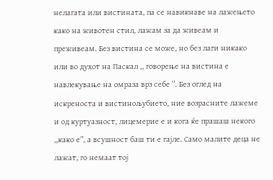нелагата или вистината, па се навикнаве на лажењето како на животен стил, лажам за да живеам и преживеам. Без вистина се може, но без лаги никако или во духот на Паскал ,, говорење на вистина е навлекување на омраза врз себе “. Без оглед на искреноста и вистинољубието, ние возрасните лажеме и од куртуазност, лицемерие е и кога ќе прашаш некого ,,како е”, а всушност баш ти е гајле. Само малите деца не лажат, го немаат тој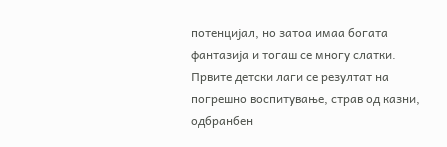потенцијал, но затоа имаа богата фантазија и тогаш се многу слатки. Првите детски лаги се резултат на погрешно воспитување, страв од казни, одбранбен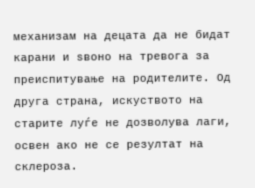механизам на децата да не бидат карани и sвоно на тревога за преиспитување на родителите. Од друга страна, искуството на старите луѓе не дозволува лаги, освен ако не се резултат на склероза.